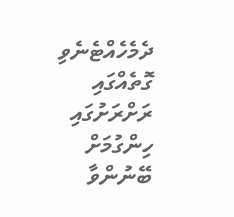ދެމެހެއްޓެނެވި ގޮތެއްގައި ރަށްރަށުގައި ހިންގުމަށް ބޭނުންވާ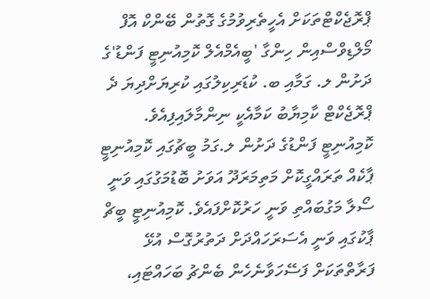ޕްރޮޖެކްޓްތަކަށް އެހީތެރިވުމުގެ ގޮތުން ބޭންކް އޮފް މޯލްޑިވްސްއިން ހިންގާ 'ބީއެމްއެލް ކޮމިއުނިޓީ ފަންޑު'ގެ ދަށުން ލ. ގަމާއި ބ. ކުޑަރިކިލުގައި ކުރިޔަށްދިޔަ ދެ ޕްރޮޖެކްޓް ކާމިޔާބު ކަމާއެކީ ނިންމާލައިފިއެވެ.
ކޮމިއުނިޓީ ފަންޑުގެ ދަށުން ލ.ގަމު ބީޗުގައި ކޮމިއުނިޓީ ޕާކެއް ތަރައްގީކޮށް މަތިމަރަދޫ އަވަށު ބޮޑުމަގުގައި ވަނީ ސޯލާ މަގުބައްތި ވަނީ ހަރުކޮށްފައެވެ. ކޮމިއުނިޓީ ބީޗް ޕާކުގައި ވަނީ އެސަރަހައްދަށް ދަތުރުގޮސް އުޅޭ ފަރާތްތަކަށް ފަސޭހަވާނެހެން ބެންޗު ބަހައްޓައި،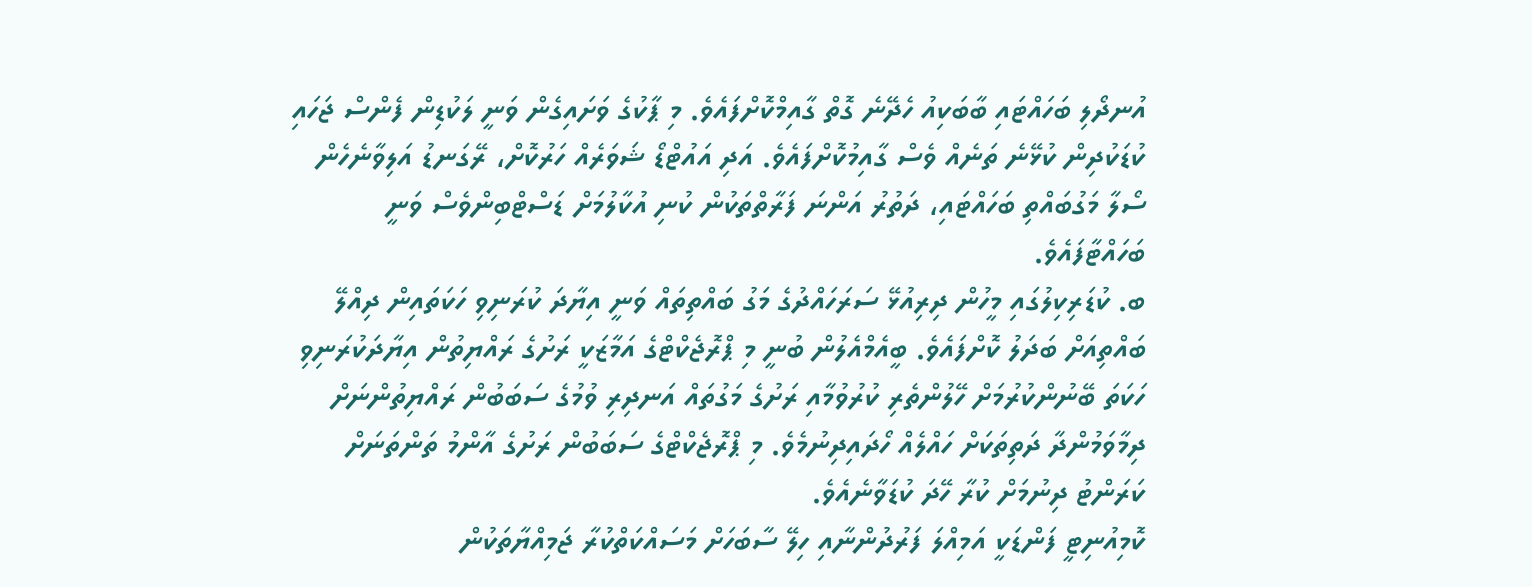އުނދޯލި ބަހައްޓައި ބާބަކިއު ހެދޭނެ ގޮތް ގާއިމްކޮށްފައެވެ. މި ޕާކުގެ ވަށައިގެން ވަނީ ލަކުޑިން ފެންސް ޖަހައި ކުޑަކުދިން ކުޅޭނެ ތަނެއް ވެސް ގާއިމުކޮށްފައެވެ. އަދި އައުޓްޑޯ ޝަވަރެއް ހަރުކޮށް، ރޭގަނޑު އަލިވާނެހެން ސޯލާ މަގުބައްތި ބަހައްޓައި، ދަތުރު އަންނަ ފަރާތްތަކުން ކުނި އުކާލުމަށް ޑަސްޓްބިންވެސް ވަނީ ބަހައްޓާފައެވެ.
ބ. ކުޑަރިކިލުގައި މީހުން ދިރިއުޅޭ ސަރަހައްދުގެ މަގު ބައްތިތައް ވަނީ އިޔާދަ ކުރަނިވި ހަކަތައިން ދިއްލޭ ބައްތިއަށް ބަދަލު ކޮށްފައެވެ. ބީއެމްއެލުން ބުނީ މި ޕްރޮޖެކްޓްގެ އަމާޒަކީ ރަށުގެ ރައްޔިތުން އިޔާދަކުރަނިވި ހަކަތަ ބޭނުންކުރުމަށް ހޭލުންތެރި ކުރުވުމާއި ރަށުގެ މަގުތައް އަނދިރި ވުމުގެ ސަބަބުން ރައްޔިތުންނަށް ދިމާވަމުންދާ ދަތިތަކަށް ހައްލެއް ހޯދައިދިނުމެވެ. މި ޕްރޮޖެކްޓްގެ ސަބަބުން ރަށުގެ އާންމު ތަންތަނަށް ކަރަންޓު ދިނުމަށް ކުރާ ހޭދަ ކުޑަވާނެއެވެ.
ކޮމިއުނިޓީ ފަންޑަކީ އަމިއްލަ ފަރުދުންނާއި ހިލޭ ސާބަހަށް މަސައްކަތްކުރާ ޖަމިއްޔާތަކުން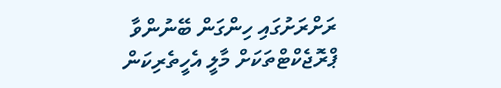ރަށްރަށުގައި ހިންގަން ބޭނުންވާ ޕްރޮޖެކްޓްތަކަށް މާލީ އެހީތެރިކަން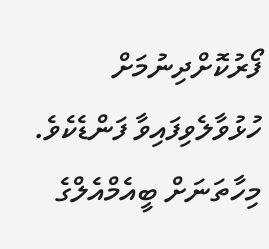ފޯރުކޮށްދިނުމަށް ހުޅުވާލެވިފައިވާ ފަންޑެކެވެ. މިހާތަނަށް ބީއެމްއެލްގެ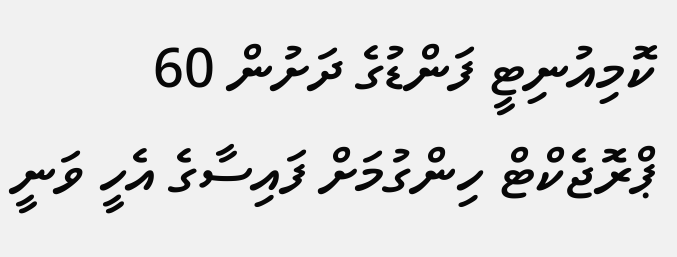ކޮމިއުނިޓީ ފަންޑުގެ ދަށުން 60 ޕްރޮޖެކްޓް ހިންގުމަށް ފައިސާގެ އެހީ ވަނީ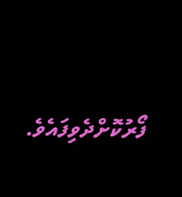ފޯރުކޮށްދެވިފައެވެ.